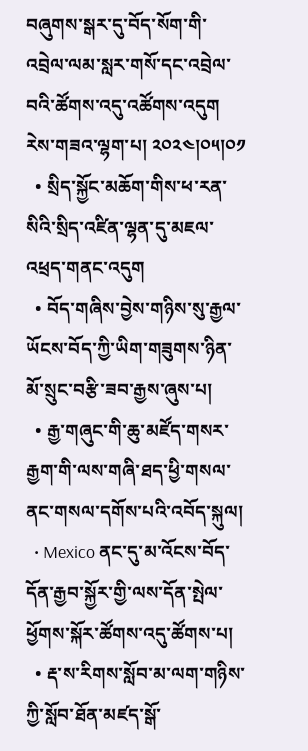བཞུགས་སྒར་དུ་བོད་སོག་གི་འབྲེལ་ལམ་སླར་གསོ་དང་འབྲེལ་བའི་ཚོགས་འདུ་འཚོགས་འདུག
རེས་གཟའ་ལྷག་པ། ༢༠༢༤།༠༥།༠༡
  • སྲིད་སྐྱོང་མཆོག་གིས་ཕ་རན་སིའི་སྲིད་འཛིན་ལྷན་དུ་མཇལ་འཕྲད་གནང་འདུག
  • བོད་གཞིས་བྱེས་གཉིས་སུ་རྒྱལ་ཡོངས་བོད་ཀྱི་ཡིག་གཟུགས་ཉིན་མོ་སྲུང་བརྩི་ཟབ་རྒྱས་ཞུས་པ།
  • རྒྱ་གཞུང་གི་ཆུ་མཛོད་གསར་རྒྱག་གི་ལས་གཞི་ཐད་ཕྱི་གསལ་ནང་གསལ་དགོས་པའི་འབོད་སྐུལ།
  • Mexico ནང་དུ་མ་འོངས་བོད་དོན་རྒྱབ་སྐྱོར་གྱི་ལས་དོན་སྤེལ་ཕྱོགས་སྐོར་ཚོགས་འདུ་ཚོགས་པ།
  • རྡ་ས་རིགས་སློབ་མ་ལག་གཉིས་ཀྱི་སློབ་ཐོན་མཛད་སྒོ་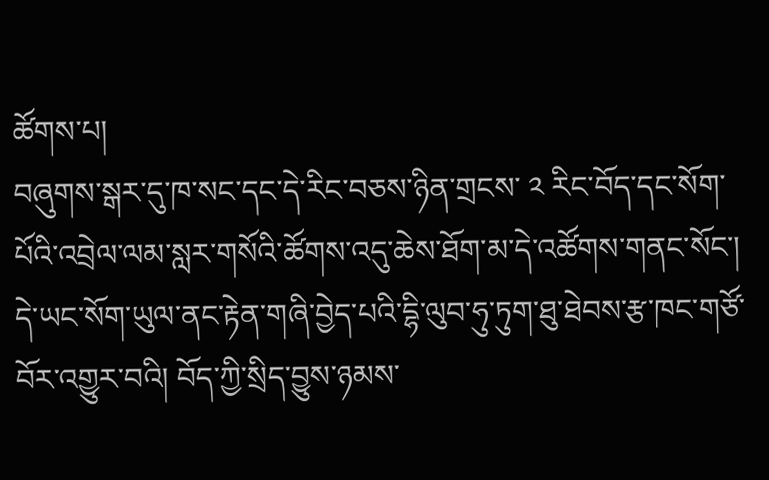ཚོགས་པ།
བཞུགས་སྒར་དུ་ཁ་སང་དང་དེ་རིང་བཅས་ཉིན་གྲངས་ ༢ རིང་བོད་དང་སོག་པོའི་འབྲེལ་ལམ་སླར་གསོའི་ཚོགས་འདུ་ཆེས་ཐོག་མ་དེ་འཚོགས་གནང་སོང་།
དེ་ཡང་སོག་ཡུལ་ནང་རྟེན་གཞི་བྱེད་པའི་དྷི་ལུབ་ཧུ་ཏུག་ཐུ་ཐེབས་རྩ་ཁང་གཙོ་བོར་འགྱུར་བའི། བོད་ཀྱི་སྲིད་བྱུས་ཉམས་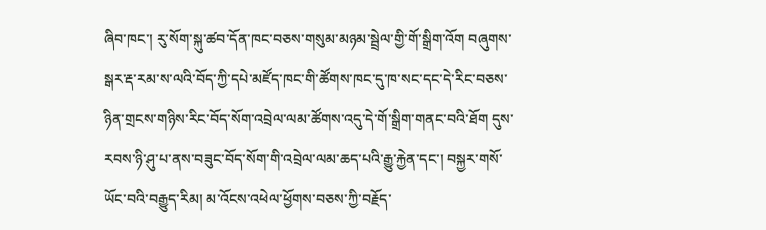ཞིབ་ཁང་། རུ་སོག་སྐུ་ཚབ་དོན་ཁང་བཅས་གསུམ་མཉམ་སྦྲེལ་གྱི་གོ་སྒྲིག་འོག བཞུགས་སྒར་རྡ་རམ་ས་ལའི་བོད་ཀྱི་དཔེ་མཛོད་ཁང་གི་ཚོགས་ཁང་དུ་ཁ་སང་དང་དེ་རིང་བཅས་ཉིན་གྲངས་གཉིས་རིང་བོད་སོག་འབྲེལ་ལམ་ཚོགས་འདུ་དེ་གོ་སྒྲིག་གནང་བའི་ཐོག དུས་རབས་ཉི་ཤུ་པ་ནས་བཟུང་བོད་སོག་གི་འབྲེལ་ལམ་ཆད་པའི་རྒྱུ་རྐྱེན་དང་། བསྐྱར་གསོ་ཡོང་བའི་བརྒྱུད་རིམ། མ་འོངས་འཕེལ་ཕྱོགས་བཅས་ཀྱི་བརྗོད་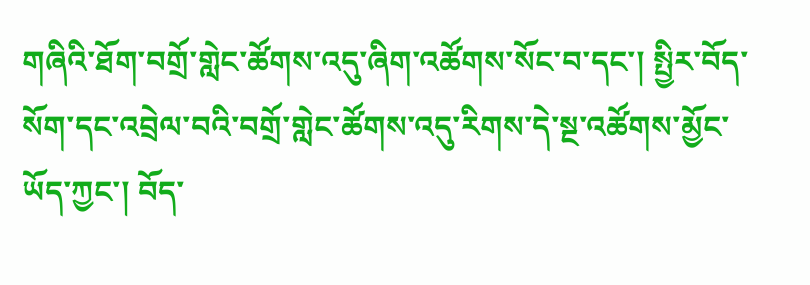གཞིའི་ཐོག་བགྲོ་གླེང་ཚོགས་འདུ་ཞིག་འཚོགས་སོང་བ་དང་། སྤྱིར་བོད་སོག་དང་འབྲེལ་བའི་བགྲོ་གླེང་ཚོགས་འདུ་རིགས་དེ་སྔ་འཚོགས་མྱོང་ཡོད་ཀྱང་། བོད་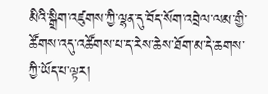མིའི་སྒྲིག་འཛུགས་ཀྱི་ལྷན་དུ་བོད་སོག་འབྲེལ་ལམ་གྱི་ཚོགས་འདུ་འཚོགས་པ་ད་རེས་ཆེས་ཐོག་མ་དེ་ཆགས་ཀྱི་ཡོད་པ་ལྟར།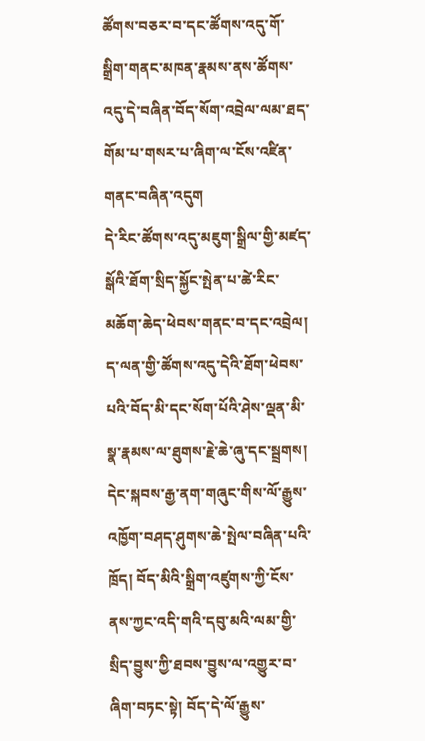ཚོགས་བཅར་བ་དང་ཚོགས་འདུ་གོ་སྒྲིག་གནང་མཁན་རྣམས་ནས་ཚོགས་འདུ་དེ་བཞིན་བོད་སོག་འབྲེལ་ལམ་ཐད་གོམ་པ་གསར་པ་ཞིག་ལ་ངོས་འཛིན་གནང་བཞིན་འདུག
དེ་རིང་ཚོགས་འདུ་མཇུག་སྒྲིལ་གྱི་མཛད་སྒོའི་ཐོག་སྲིད་སྐྱོང་སྤེན་པ་ཚེ་རིང་མཆོག་ཆེད་ཕེབས་གནང་བ་དང་འབྲེལ། ད་ལན་གྱི་ཚོགས་འདུ་དེའི་ཐོག་ཕེབས་པའི་བོད་མི་དང་སོག་པོའི་ཤེས་ལྡན་མི་སྣ་རྣམས་ལ་ཐུགས་རྗེ་ཆེ་ཞུ་དང་སྦྲགས། དེང་སྐབས་རྒྱ་ནག་གཞུང་གིས་ལོ་རྒྱུས་འཁྱོག་བཤད་ཤུགས་ཆེ་སྤེལ་བཞིན་པའི་ཁྲོད། བོད་མིའི་སྒྲིག་འཛུགས་ཀྱི་ངོས་ནས་ཀྱང་འདི་གའི་དབུ་མའི་ལམ་གྱི་སྲིད་བྱུས་ཀྱི་ཐབས་བྱུས་ལ་འགྱུར་བ་ཞིག་བཏང་སྟེ། བོད་དེ་ལོ་རྒྱུས་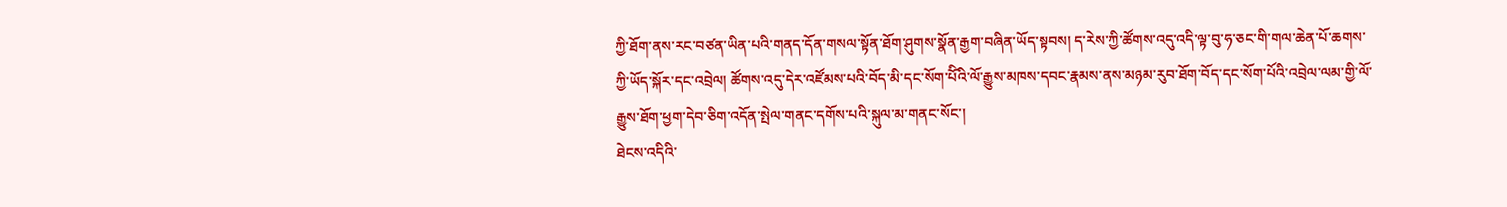ཀྱི་ཐོག་ནས་རང་བཙན་ཡིན་པའི་གནད་དོན་གསལ་སྟོན་ཐོག་ཤུགས་སྣོན་རྒྱག་བཞིན་ཡོད་སྟབས། ད་རེས་ཀྱི་ཚོགས་འདུ་འདི་ལྟ་བུ་ཧ་ཅང་གི་གལ་ཆེན་པོ་ཆགས་ཀྱི་ཡོད་སྐོར་དང་འབྲེལ། ཚོགས་འདུ་དེར་འཛོམས་པའི་བོད་མི་དང་སོག་པོིའི་ལོ་རྒྱུས་མཁས་དབང་རྣམས་ནས་མཉམ་རུབ་ཐོག་བོད་དང་སོག་པོའི་འབྲེལ་ལམ་གྱི་ལོ་རྒྱུས་ཐོག་ཕྱག་དེབ་ཅིག་འདོན་སྤེལ་གནང་དགོས་པའི་སྐུལ་མ་གནང་སོང་།
ཐེངས་འདིའི་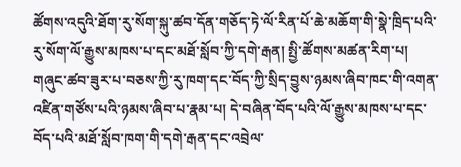ཚོགས་འདུའི་ཐོག་རུ་སོག་སྐུ་ཚབ་དོན་གཅོད་ཏེ་ལོ་རིན་པོ་ཆེ་མཆོག་གི་སྣེ་ཁྲིད་པའི་རུ་སོག་ལོ་རྒྱུས་མཁས་པ་དང་མཐོ་སློབ་ཀྱི་དགེ་རྒན། སྤྱི་ཚོགས་མཚན་རིག་པ། གཞུང་ཚབ་ཟུར་པ་བཅས་ཀྱི་རུ་ཁག་དང་བོད་ཀྱི་སྲིད་བྱུས་ཉམས་ཞིབ་ཁང་གི་འགན་འཛིན་གཙོས་པའི་ཉམས་ཞིབ་པ་རྣམ་པ། དེ་བཞིན་བོད་པའི་ལོ་རྒྱུས་མཁས་པ་དང་བོད་པའི་མཐོ་སློབ་ཁག་གི་དགེ་རྒན་དང་འབྲེལ་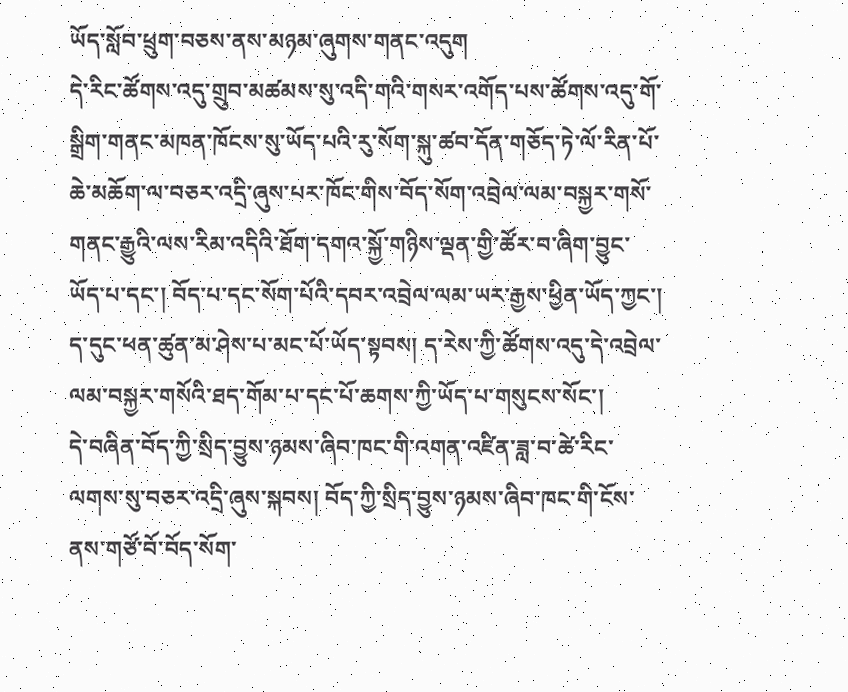ཡོད་སློབ་ཕྲུག་བཅས་ནས་མཉམ་ཞུགས་གནང་འདུག
དེ་རིང་ཚོགས་འདུ་གྲུབ་མཚམས་སུ་འདི་གའི་གསར་འགོད་པས་ཚོགས་འདུ་གོ་སྒྲིག་གནང་མཁན་ཁོངས་སུ་ཡོད་པའི་རུ་སོག་སྐུ་ཚབ་དོན་གཅོད་ཏེ་ལོ་རིན་པོ་ཆེ་མཆོག་ལ་བཅར་འདྲི་ཞུས་པར་ཁོང་གིས་བོད་སོག་འབྲེལ་ལམ་བསྐྱར་གསོ་གནང་རྒྱུའི་ལས་རིམ་འདིའི་ཐོག་དགའ་སྐྱོ་གཉིས་ལྡན་གྱི་ཚོར་བ་ཞིག་བྱུང་ཡོད་པ་དང་། བོད་པ་དང་སོག་པོའི་དབར་འབྲེལ་ལམ་ཡར་རྒྱས་ཕྱིན་ཡོད་ཀྱང་། ད་དུང་ཕན་ཚུན་མ་ཤེས་པ་མང་པོ་ཡོད་སྟབས། ད་རེས་ཀྱི་ཚོགས་འདུ་དེ་འབྲེལ་ལམ་བསྐྱར་གསོའི་ཐད་གོམ་པ་དང་པོ་ཆགས་ཀྱི་ཡོད་པ་གསུངས་སོང་།
དེ་བཞིན་བོད་ཀྱི་སྲིད་བྱུས་ཉམས་ཞིབ་ཁང་གི་འགན་འཛིན་ཟླ་བ་ཚེ་རིང་ལགས་སུ་བཅར་འདྲི་ཞུས་སྐབས། བོད་ཀྱི་སྲིད་བྱུས་ཉམས་ཞིབ་ཁང་གི་ངོས་ནས་གཙོ་བོ་བོད་སོག་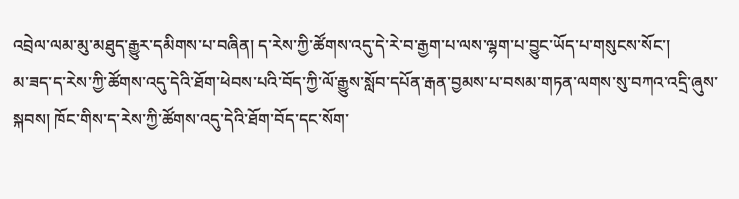འབྲེལ་ལམ་མུ་མཐུད་རྒྱུར་དམིགས་པ་བཞིན། ད་རེས་ཀྱི་ཚོགས་འདུ་དེ་རེ་བ་རྒྱག་པ་ལས་ལྷག་པ་བྱུང་ཡོད་པ་གསུངས་སོང་།
མ་ཟད་ད་རེས་ཀྱི་ཚོགས་འདུ་དེའི་ཐོག་ཕེབས་པའི་བོད་ཀྱི་ལོ་རྒྱུས་སློབ་དཔོན་རྒན་བྱམས་པ་བསམ་གཏན་ལགས་སུ་བཀའ་འདྲི་ཞུས་སྐབས། ཁོང་གིས་ད་རེས་ཀྱི་ཚོགས་འདུ་དེའི་ཐོག་བོད་དང་སོག་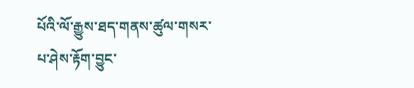པོའི་ལོ་རྒྱུས་ཐད་གནས་ཚུལ་གསར་པ་ཤེས་རྟོག་བྱུང་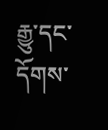རྒྱུ་དང་དོགས་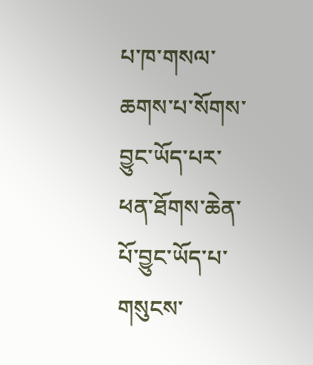པ་ཁ་གསལ་ཆགས་པ་སོགས་བྱུང་ཡོད་པར་ཕན་ཐོགས་ཆེན་པོ་བྱུང་ཡོད་པ་གསུངས་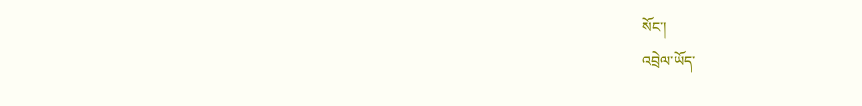སོང་།
འབྲེལ་ཡོད་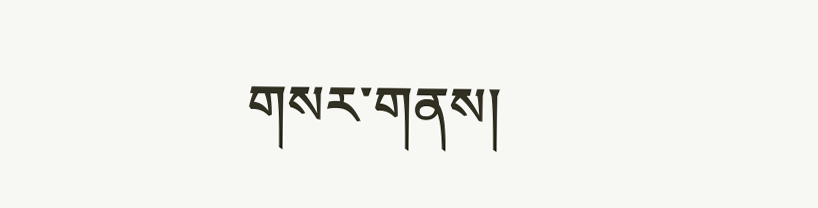གསར་གནས།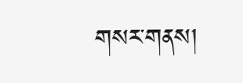གསར་གནས།